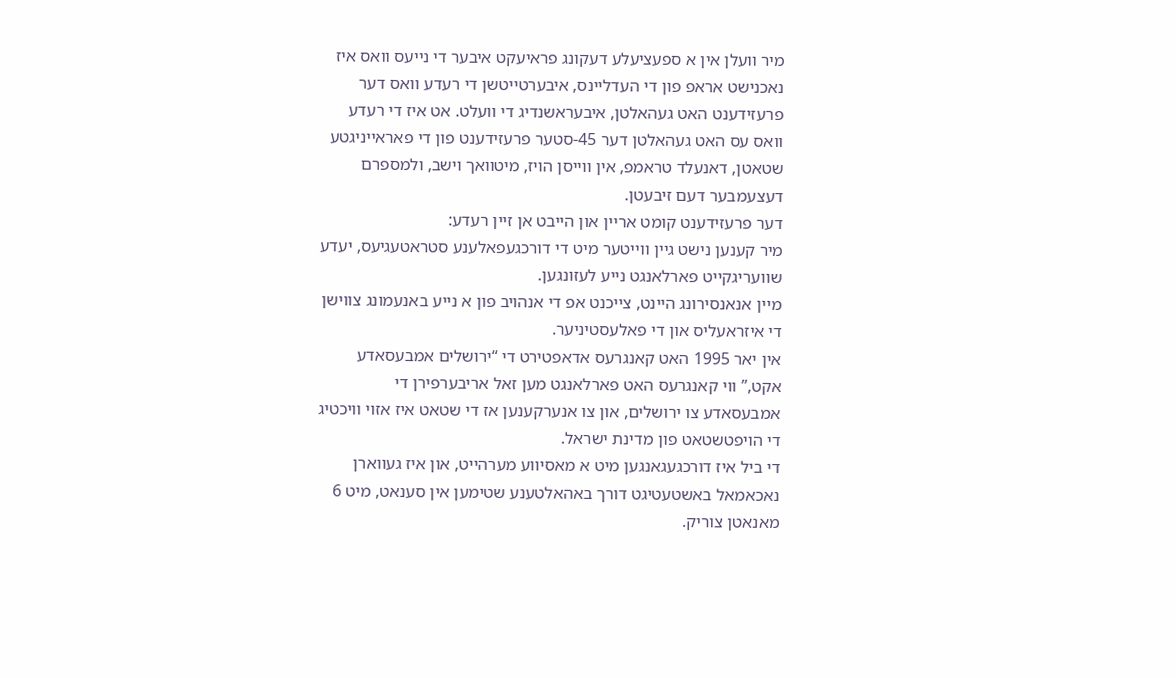מיר וועלן אין א ספעציעלע דעקונג פראיעקט איבער די נייעס וואס איז נאכנישט אראפ פון די העדליינס, איבערטייטשן די רעדע וואס דער פרעזידענט האט געהאלטן, איבעראשנדיג די וועלט. אט איז די רעדע וואס עס האט געהאלטן דער 45-סטער פרעזידענט פון די פאראייניגטע שטאטן, דאנעלד טראמפ, אין ווייסן הויז, מיטוואך וישב, ולמספרם דעצעמבער דעם זיבעטן.
דער פרעזידענט קומט אריין און הייבט אן זיין רעדע:
מיר קענען נישט גיין ווייטער מיט די דורכגעפאלענע סטראטעגיעס, יעדע שוועריגקייט פארלאנגט נייע לעזונגען.
מיין אנאנסירונג היינט, צייכנט אפ די אנהויב פון א נייע באנעמונג צווישן די איזראעליס און די פאלעסטיניער.
אין יאר 1995 האט קאנגרעס אדאפטירט די “ירושלים אמבעסאדע אקט,” ווי קאנגרעס האט פארלאנגט מען זאל אריבערפירן די אמבעסאדע צו ירושלים, און צו אנערקענען אז די שטאט איז אזוי וויכטיג די הויפטשטאט פון מדינת ישראל.
די ביל איז דורכגעגאנגען מיט א מאסיווע מערהייט, און איז געווארן נאכאמאל באשטעטיגט דורך באהאלטענע שטימען אין סענאט, מיט 6 מאנאטן צוריק.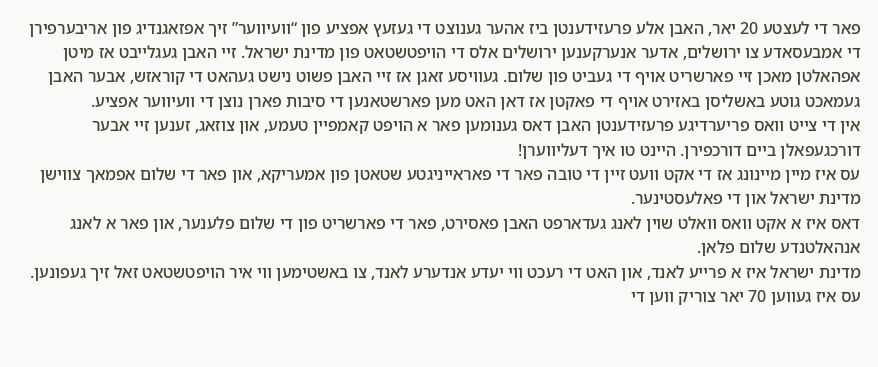פאר די לעצטע 20 יאר, האבן אלע פרעזידענטן ביז אהער גענוצט די געזעץ אפציע פון “וועיווער” זיך אפזאגנדיג פון אריבערפירן די אמבעסאדע צו ירושלים, אדער אנערקענען ירושלים אלס די הויפטשטאט פון מדינת ישראל. זיי האבן געגלייבט אז מיטן אפהאלטן מאכן זיי פארשריט אויף די געביט פון שלום. געוויסע זאגן אז זיי האבן פשוט נישט געהאט די קוראזש, אבער האבן געמאכט גוטע באשליסן באזירט אויף די פאקטן אז דאן האט מען פארשטאנען די סיבות פארן נוצן די וועיווער אפציע.
אין די צייט וואס פריערדיגע פרעזידענטן האבן דאס גענומען פאר א הויפט קאמפיין טעמע, און צוזאג, זענען זיי אבער דורכגעפאלן ביים דורכפירן. היינט טו איך דעליווערן!
עס איז מיין מיינונג אז די אקט וועט זיין די טובה פאר די פאראייניגטע שטאטן פון אמעריקא, און פאר די שלום אפמאך צווישן מדינת ישראל און די פאלעסטינער.
דאס איז א אקט וואס וואלט שוין לאנג געדארפט האבן פאסירט, פאר די פארשריט פון די שלום פלענער, און פאר א לאנג אנהאלטנדע שלום פלאן.
מדינת ישראל איז א פרייע לאנד, און האט די רעכט ווי יעדע אנדערע לאנד, צו באשטימען ווי איר הויפטשטאט זאל זיך געפונען.
עס איז געווען 70 יאר צוריק ווען די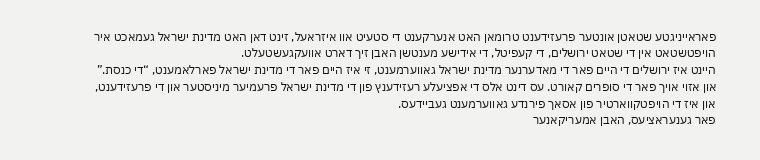פאראייניגטע שטאטן אונטער פרעזידענט טרומאן האט אנערקענט די סטעיט אוו איזראעל, זינט דאן האט מדינת ישראל געמאכט איר הויפטשטאט אין די שטאט ירושלים, די קעפיטל, די אידישע מענטשן האבן זיך דארט אוועקגעשטעלט.
היינט איז ירושלים די היים פאר די מאדערנער מדינת ישראל גאווערמענט, זי איז היים פאר די מדינת ישראל פארלאמענט, “די כנסת.” און אזוי אויך פאר די סופרים קאורט. עס דינט אלס די אפציעלע רעזידענץ פון די מדינת ישראל פרעמיער מיניסטער און די פרעזידענט, און איז די הויפטקווארטיר פון אסאך פירנדע גאווערמענט געביידעס.
פאר גענעראציעס, האבן אמעריקאנער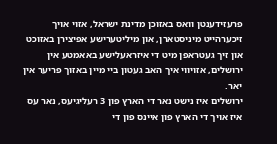פרעזידענטן וואס באזוכן מדינת ישראל, אזוי אויך זיכערהייט מיניסטארן, און מיליטערישע אפיצירן באזוכט און זיך געטראפן מיט די איזראעלישע באאמטע אין ירושלים, אזויווי איך האב געטון ביי מיין באזוך פריער אין יאר.
ירושלים איז נישט נאר די הארץ פון 3 רעליגיעס, נאר עס איז אויך די הארץ פון איינס פון די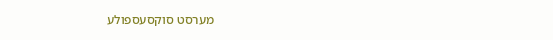מערסט סוקסעספולע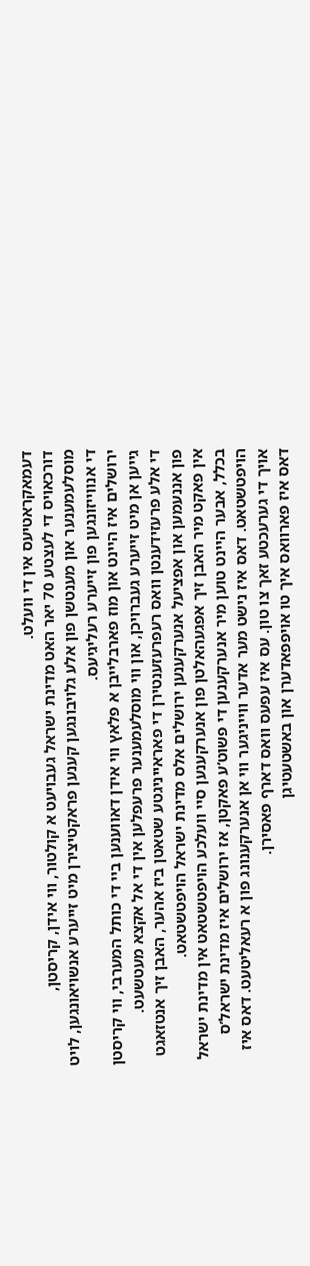דעמאקראטיעס אין די וועלט.
דורכאויס די לעצטע 70 יאר האט מדינת ישראל געבויעט א קולטור, ווי אידן, קריסטן, מוסלעמענער און מענטשן פון אלע גלויבונגען קענען פראקטיצירן מיט זייערע אנשויאונגען, לויט די אנווייזונגען פון זייערע רעליגיעס.
ירושלים איז היינט און מוז פארבלייבן א פלאץ ווי אידן דאווענען ביי די כותל המערבי, ווי קריסטן גייען אן מיט זייערע געברויכן, און ווי מוסלעמענער פרעפלען אין די אל אקצא מעטשעט.
די אלע פרעזידענטן וואס רעפרעזענטירן די פאראייניגטע שטאטן ביז אהער, האבן זיך אנטזאגט פון אננעמען און אפציעל אנערקענען ירושלים אלס מדינת ישראל הויפטשטאט.
אין פאקט מיר האבן זיך אפגעהאלטן פון אנערקענען סיי וועלכע הויפטשטאט אין מדינת ישראל בכלל, אבער היינט טוען מיר אנערקענען די פשוט’ע פאקטן, אז ירושלים איז מדינת ישראל’ס הויפטשטאט. דאס איז נישט מער אדער ווייניגער ווי אן אנערקענונג פון א רעאליטעט. דאס איז אויך די גערעכטע זאך צו טון. עס איז עפעס וואס דארף פאסירן.
דאס איז פארוואס איך טו אויפפאדערן און באשטעטיגן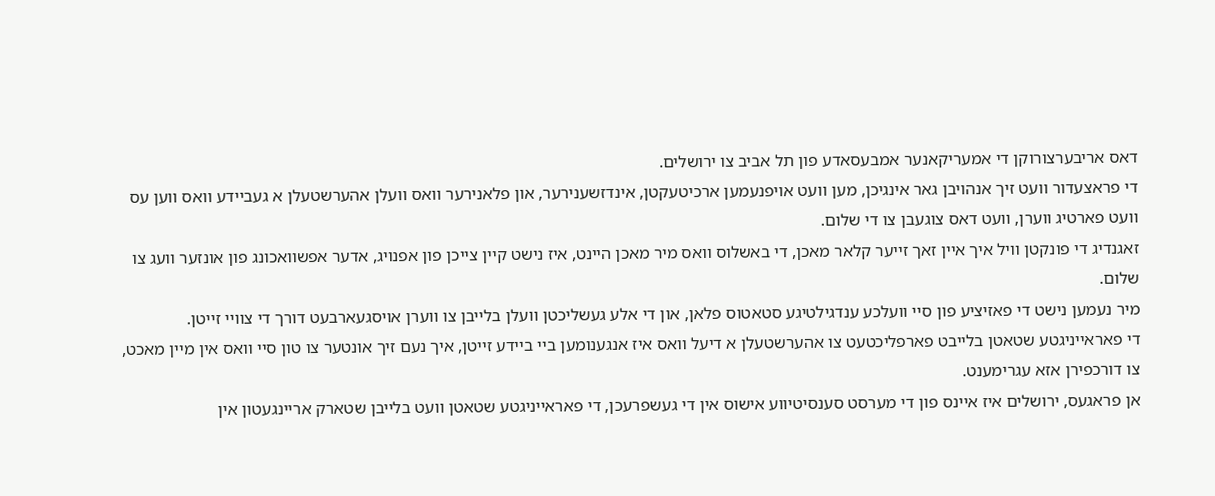דאס אריבערצורוקן די אמעריקאנער אמבעסאדע פון תל אביב צו ירושלים.
די פראצעדור וועט זיך אנהויבן גאר אינגיכן, מען וועט אויפנעמען ארכיטעקטן, אינדזשענירער, און פלאנירער וואס וועלן אהערשטעלן א געביידע וואס ווען עס וועט פארטיג ווערן, וועט דאס צוגעבן צו די שלום.
זאגנדיג די פונקטן וויל איך איין זאך זייער קלאר מאכן, די באשלוס וואס מיר מאכן היינט, איז נישט קיין צייכן פון אפנויג, אדער אפשוואכונג פון אונזער וועג צו שלום.
מיר נעמען נישט די פאזיציע פון סיי וועלכע ענדגילטיגע סטאטוס פלאן, און די אלע געשליכטן וועלן בלייבן צו ווערן אויסגעארבעט דורך די צוויי זייטן.
די פאראייניגטע שטאטן בלייבט פארפליכטעט צו אהערשטעלן א דיעל וואס איז אנגענומען ביי ביידע זייטן, איך נעם זיך אונטער צו טון סיי וואס אין מיין מאכט, צו דורכפירן אזא עגרימענט.
אן פראגעס, ירושלים איז איינס פון די מערסט סענסיטיווע אישוס אין די געשפרעכן, די פאראייניגטע שטאטן וועט בלייבן שטארק אריינגעטון אין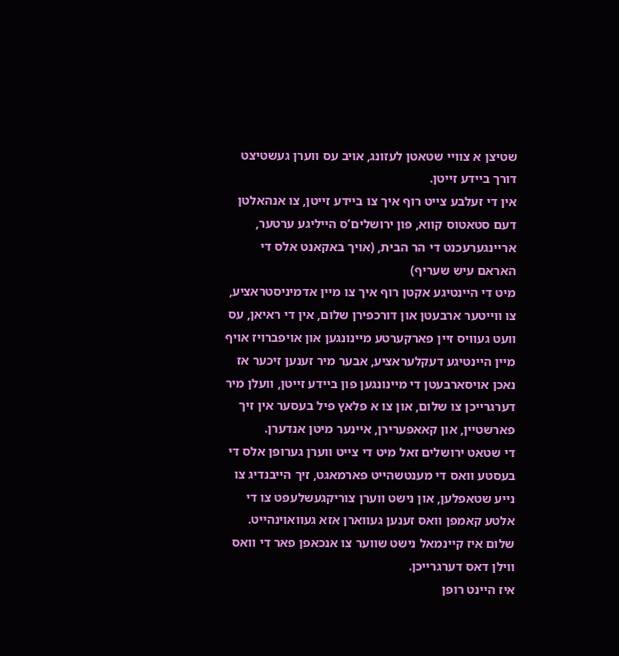שטיצן א צוויי שטאטן לעזונג, אויב עס ווערן געשטיצט דורך ביידע זייטן.
אין די זעלבע צייט רוף איך צו ביידע זייטן, צו אנהאלטן דעם סטאטוס קווא, פון ירושלים’ס הייליגע ערטער, אריינגערעכנט די הר הבית, (אויך באקאנט אלס די האראם עיש שעריף)
מיט די היינטיגע אקטן רוף איך צו מיין אדמיניסטראציע, צו ווייטער ארבעטן און דורכפירן שלום, אין די ראיאן, עס וועט געוויס זיין פארקערטע מיינונגען און אויפברויז אויף מיין היינטיגע דעקלעראציע, אבער מיר זענען זיכער אז נאכן אויסארבעטן די מיינונגען פון ביידע זייטן, וועלן מיר דערגרייכן צו שלום, און צו א פלאץ פיל בעסער אין זיך פארשטיין, און קאאפערירן, איינער מיטן אנדערן.
די שטאט ירושלים זאל מיט די צייט ווערן גערופן אלס די בעסטע וואס די מענטשהייט פארמאגט, זיך הייבנדיג צו נייע שטאפלען, און נישט ווערן צוריקגעשלעפט צו די אלטע קאמפן וואס זענען געווארן אזא געוואוינהייט.
שלום איז קיינמאל נישט שווער צו אנכאפן פאר די וואס ווילן דאס דערגרייכן.
איז היינט רופן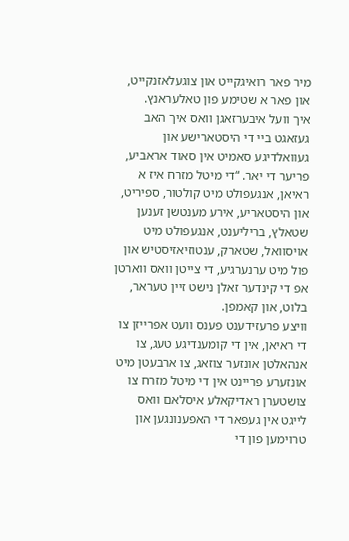מיר פאר רואיגקייט און צוגעלאזנקייט, און פאר א שטימע פון טאלעראנץ.
איך וועל איבערזאגן וואס איך האב געזאגט ביי די היסטארישע און געוואלדיגע סאמיט אין סאוד אראביע, פריער די יאר. “די מיטל מזרח איז א ראיאן, אנגעפולט מיט קולטור, ספיריט, און היסטאריע, אירע מענטשן זענען שטאלץ, בריליענט, אנגעפולט מיט אויסוואל, שטארק, ענטוזיאזיסטיש און פול מיט ערנערגיע, די צייטן וואס ווארטן אפ די קינדער זאלן נישט זיין טעראר, בלוט, און קאמפן.
וויצע פרעזידענט פענס וועט אפרייזן צו די ראיאן, אין די קומענדיגע טעג, צו אנהאלטן אונזער צוזאג, צו ארבעטן מיט אונזערע פריינט אין די מיטל מזרח צו צושטערן ראדיקאלע איסלאם וואס לייגט אין געפאר די האפענונגען און טרוימען פון די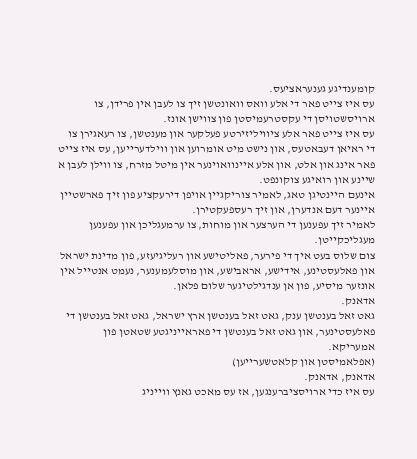קומענדיגע גענעראציעס.
עס איז צייט פאר די אלע וואס וואונטשן זיך צו לעבן אין פרידן, צו ארויסשטויסן די עקסטרעמיסטן פון צווישן אונז.
עס איז צייט פאר אלע ציוויליזירטע פעלקער און מענטשן, צו רעאגירן צו די ראיאן דעבאטעס, און נישט מיט אומרוען און ווילדערייען, עס איז צייט פאר אינג און אלט, און אלע איינוואוינער אין מיטל מזרח, צו ווילן לעבן א שיינע און רואיגע צוקונפט.
אינעם היינטיגן טאג, לאמיר צוריקגיין אויפן דירעקציע פון זיך פארשטיין איינער דעם אנדערן, און זיך רעספעקטירן.
לאמיר זיך עפענען די הערצער און מוחות, צו ערמעגליכן און עפענען מעגליכקייטן.
צום שלוס בעט איך די פירער, פאליטישע און רעליגיעזע, פון מדינת ישראל און פאלעסטינע, אידישע, אראבישע, און מוסלעמענער, נעמט אנטייל אין אונזער מיסיע, פון אן ענדגילטיגער שלום פלאן.
אדאנק.
גאט זאל בענטשן ענק, גאט זאל בענטשן ארץ ישראל, גאט זאל בענטשן די פאלעסטינער, און גאט זאל בענטשן די פאראייניגטע שטאטן פון אמעריקא.
(אפלאמיסטן און קלאטשערייען)
אדאנק, אדאנק.
עס איז כדי ארויסציברענגען, אז עס מאכט גאנץ ווייניג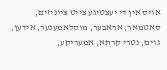אויס אין די יעצטיגע צייט ציוניזים, סאטמאר, אראבער, מוסלאמענער, אידען, גוים, נטרי קרתא, אמעריקע,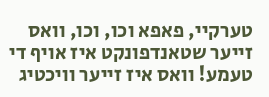טערקיי, פאפא וכו, וכו, וואס זייער שטאנדפונקט איז אויף די טעמע! וואס איז זייער וויכטיג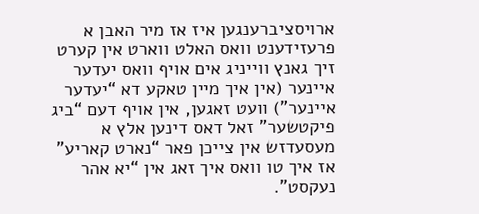ארויסציברענגען איז אז מיר האבן א פרעזידענט וואס האלט ווארט אין קערט זיך גאנץ ווייניג אים אויף וואס יעדער איינער (אין איך מיין טאקע דא “יעדער איינער”) וועט זאגען, אין אויף דעם “ביג פיקטשער” זאל דאס דינען אלץ א מעסעדזש אין צייכן פאר “נארט קאריע” אז איך טו וואס איך זאג אין “יא אהר נעקסט”.